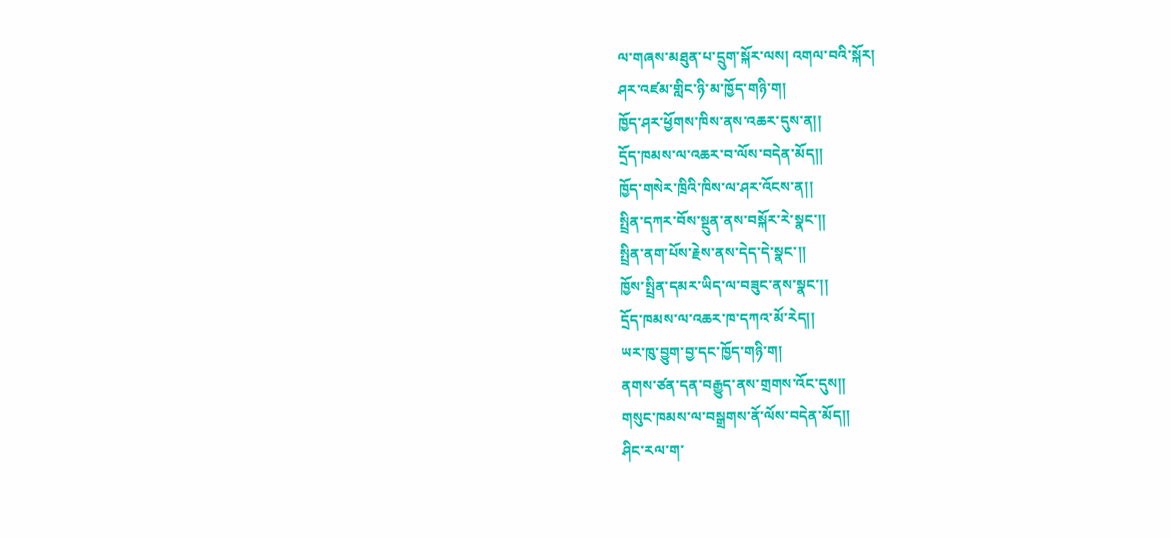ལ་གཞས་མཐུན་པ་དྲུག་སྐོར་ལས། འགལ་བའི་སྐོར།
ཤར་འཛམ་གླིང་ཉི་མ་ཁྱོད་གཉི་ག།
ཁྱོད་ཤར་ཕྱོགས་ཁིས་ནས་འཆར་དུས་ན།།
དྲོད་ཁམས་ལ་འཆར་བ་ལོས་བདེན་མོད།།
ཁྱོད་གསེར་ཁྲིའི་ཁིས་ལ་ཤར་འོངས་ན།།
སྤྲིན་དཀར་བོས་སྔུན་ནས་བསྐོར་རེ་སྣང་།།
སྤྲིན་ནག་པོས་རྗེས་ནས་དེད་དེ་སྣང་།།
ཁྱོས་སྤྲིན་དམར་ཡིད་ལ་བཟུང་ནས་སྣང་།།
དྲོད་ཁམས་ལ་འཆར་ཁ་དཀའ་མོ་རེད།།
ཡར་ཁུ་བྱུག་བྱ་དང་ཁྱོད་གཉི་ག།
ནགས་ཙན་དན་བརྒྱུད་ནས་གྲགས་འོང་དུས།།
གསུང་ཁམས་ལ་བསྒྲགས་ནོ་ལོས་བདེན་མོད།།
ཤིང་རལ་ག་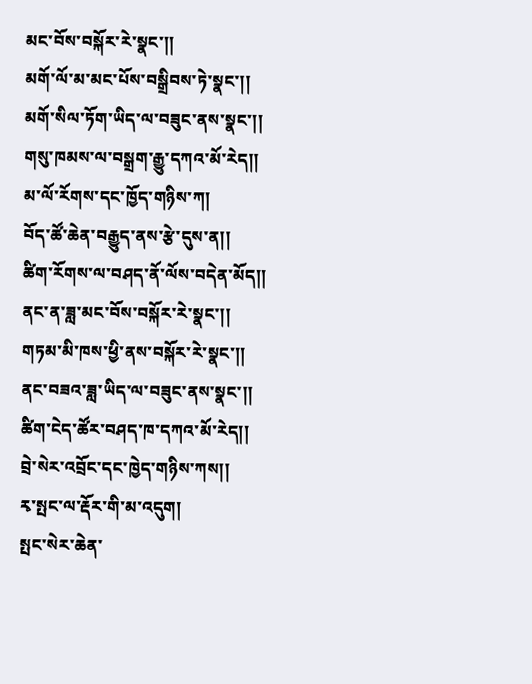མང་བོས་བསྐོར་རེ་སྣང་།།
མགོ་ལོ་མ་མང་པོས་བསྒྲིབས་ཏེ་སྣང་།།
མགོ་སིལ་ཏོག་ཡིད་ལ་བཟུང་ནས་སྣང་།།
གསུ་ཁམས་ལ་བསྒྲག་རྒྱུ་དཀའ་མོ་རེད།།
མ་ལོ་རོགས་དང་ཁྱོད་གཉིས་ཀ།
བོད་ཚོ་ཆེན་བརྒྱུད་ནས་རྩེ་དུས་ན།།
ཚིག་རོགས་ལ་བཤད་ནོ་ལོས་བདེན་མོད།།
ནང་ན་ཟླ་མང་བོས་བསྐོར་རེ་སྣང་།།
གཏམ་མི་ཁས་ཕྱི་ནས་བསྐོར་རེ་སྣང་།།
ནང་བཟའ་ཟླ་ཡིད་ལ་བཟུང་ནས་སྣང་།།
ཚིག་ངེད་ཚོར་བཤད་ཁ་དཀའ་མོ་རེད།།
བྲེ་སེར་འབྲོང་དང་ཁྱེད་གཉིས་ཀས།།
རྭ་སྤང་ལ་རྡོར་གི་མ་འདུག།
སྤང་སེར་ཆེན་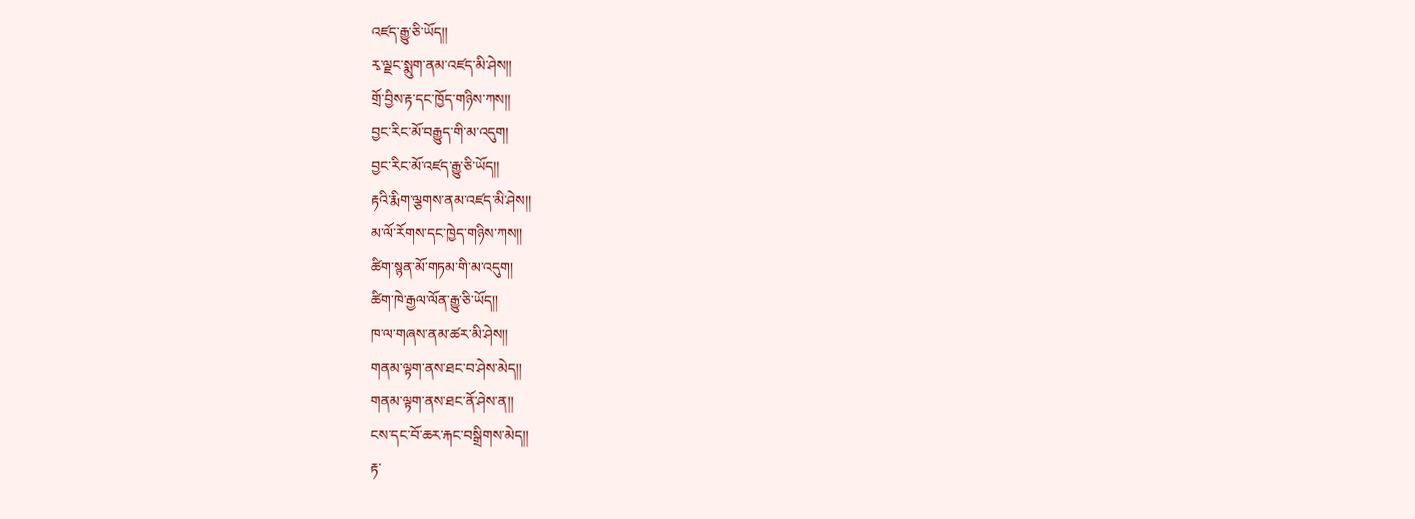འཛད་རྒྱུ་ཅི་ཡོད།།
རྭ་ལྗང་སྨུག་ནམ་འཛད་མི་ཤེས།།
གྲོ་བྱིས་རྟ་དང་ཁྱོད་གཉིས་ཀས།།
བྱང་རིང་མོ་བརྒྱུད་གི་མ་འདུག།
བྱང་རིང་མོ་འཛད་རྒྱུ་ཅི་ཡོད།།
རྟའི་རྨིག་ལྕགས་ནམ་འཛད་མི་ཤེས།།
མ་ལོ་རོགས་དང་ཁྱེད་གཉིས་ཀས།།
ཚིག་སྙན་མོ་གཏམ་གི་མ་འདུག།
ཚིག་ཁེ་རྒྱལ་ལོན་རྒྱུ་ཅི་ཡོད།།
ཁ་ལ་གཞས་ནམ་ཚར་མི་ཤེས།།
གནམ་ལྟག་ནས་ཐང་བ་ཤེས་མེད།།
གནམ་ལྟག་ནས་ཐང་ནོ་ཤེས་ན།།
ངས་དང་བོ་ཆར་རྐང་བསྒྲིགས་མེད།།
རྟ་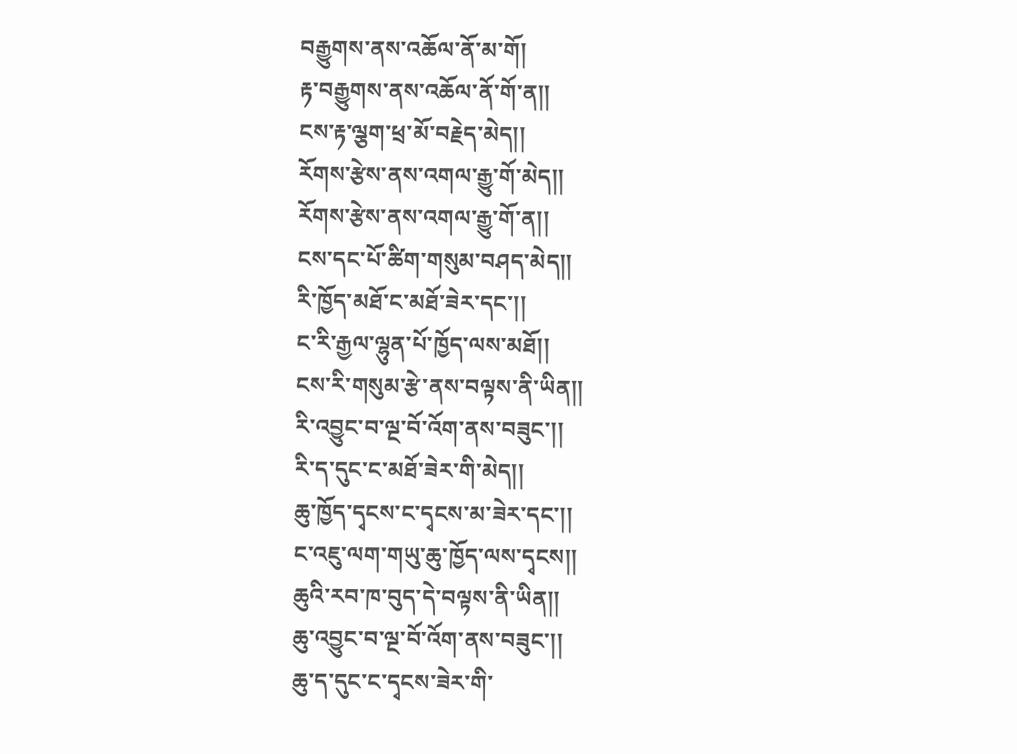བརྒྱུགས་ནས་འཆོལ་ནོ་མ་གོ།
རྟ་བརྒྱུགས་ནས་འཆོལ་ནོ་གོ་ན།།
ངས་རྟ་ལྕག་ཕྲ་མོ་བརྗེད་མེད།།
རོགས་རྩེས་ནས་འགལ་རྒྱུ་གོ་མེད།།
རོགས་རྩེས་ནས་འགལ་རྒྱུ་གོ་ན།།
ངས་དང་པོ་ཚིག་གསུམ་བཤད་མེད།།
རི་ཁྱོད་མཐོ་ང་མཐོ་ཟེར་དང་།།
ང་རི་རྒྱལ་ལྷུན་པོ་ཁྱོད་ལས་མཐོ།།
ངས་རི་གསུམ་རྩེ་ནས་བལྟས་ནི་ཡིན།།
རི་འབྱུང་བ་ལྔ་བོ་འོག་ནས་བཟུང་།།
རི་ད་དུང་ང་མཐོ་ཟེར་གི་མེད།།
ཆུ་ཁྱོད་དྭངས་ང་དྭངས་མ་ཟེར་དང་།།
ང་འཇུ་ལག་གཡུ་ཆུ་ཁྱོད་ལས་དྭངས།།
ཆུའི་རབ་ཁ་བུད་དེ་བལྟས་ནི་ཡིན།།
ཆུ་འབྱུང་བ་ལྔ་བོ་འོག་ནས་བཟུང་།།
ཆུ་ད་དུང་ང་དྭངས་ཟེར་གི་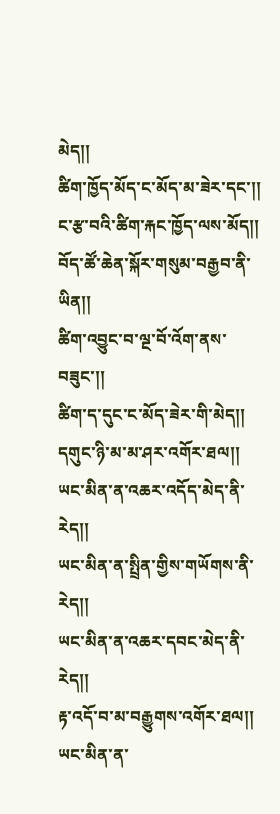མེད།།
ཚིག་ཁྱོད་མོད་ང་མོད་མ་ཟེར་དང་།།
ང་རྩ་བའི་ཚིག་རྐང་ཁྱོད་ལས་མོད།།
བོད་ཚོ་ཆེན་སྐོར་གསུམ་བརྒྱབ་ནི་ཡིན།།
ཚིག་འབྱུང་བ་ལྔ་བོ་འོག་ནས་བཟུང་།།
ཚིག་ད་དུང་ང་མོད་ཟེར་གི་མེད།།
དགུང་ཉི་མ་མ་ཤར་འགོར་ཐལ།།
ཡང་མིན་ན་འཆར་འདོད་མེད་ནི་རེད།།
ཡང་མིན་ན་སྤྲིན་གྱིས་གཡོགས་ནི་རེད།།
ཡང་མིན་ན་འཆར་དབང་མེད་ནི་རེད།།
རྟ་འདོ་བ་མ་བརྒྱུགས་འགོར་ཐལ།།
ཡང་མིན་ན་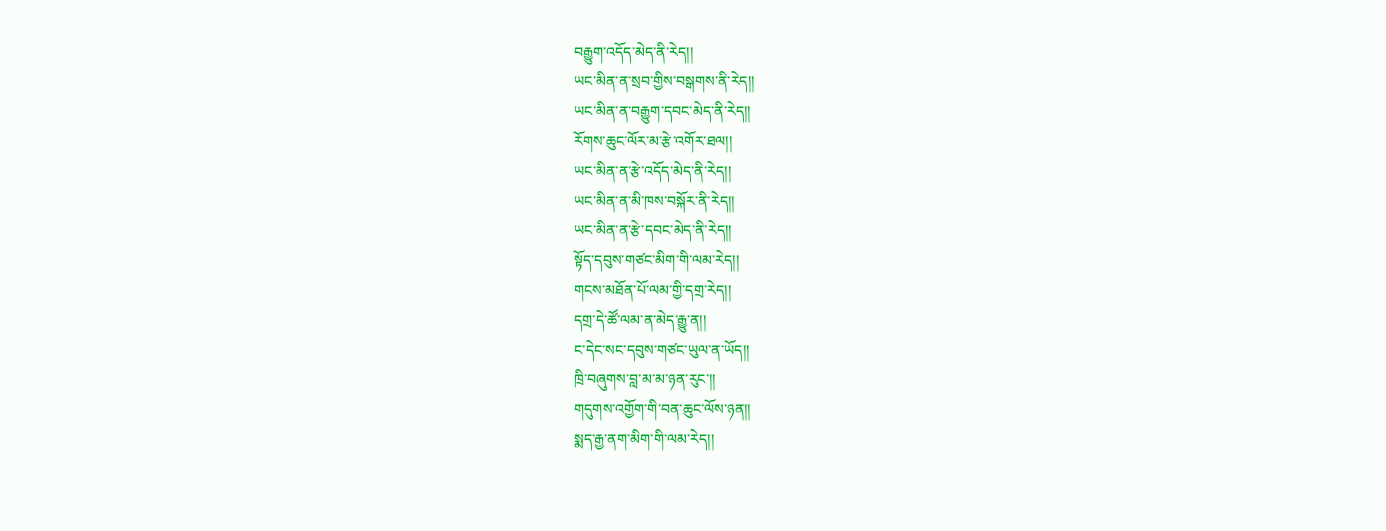བརྒྱུག་འདོད་མེད་ནི་རེད།།
ཡང་མིན་ན་སྲབ་གྱིས་བསྒགས་ནི་རེད།།
ཡང་མིན་ན་བརྒྱུག་དབང་མེད་ནི་རེད།།
རོགས་ཆུང་ལོར་མ་རྩེ་འགོར་ཐལ།།
ཡང་མིན་ན་རྩེ་འདོད་མེད་ནི་རེད།།
ཡང་མིན་ན་མི་ཁས་བསྐོར་ནི་རེད།།
ཡང་མིན་ན་རྩེ་དབང་མེད་ནི་རེད།།
སྟོད་དབུས་གཙང་མིག་གི་ལམ་རེད།།
གངས་མཐོན་པོ་ལམ་གྱི་དགྲ་རེད།།
དགྲ་དེ་ཚོ་ལམ་ན་མེད་རྒྱུ་ན།།
ང་དེང་སང་དབུས་གཙང་ཡུལ་ན་ཡོད།།
ཁྲི་བཞུགས་བླ་མ་མ་ཉན་རུང་།།
གདུགས་འགྱོག་གི་བན་ཆུང་ལོས་ཉན།།
སྨད་རྒྱ་ནག་མིག་གི་ལམ་རེད།།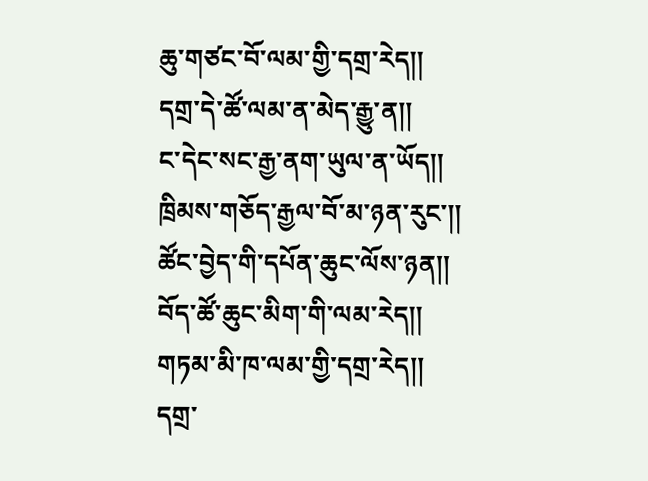ཆུ་གཙང་བོ་ལམ་གྱི་དགྲ་རེད།།
དགྲ་དེ་ཚོ་ལམ་ན་མེད་རྒྱུ་ན།།
ང་དེང་སང་རྒྱ་ནག་ཡུལ་ན་ཡོད།།
ཁྲིམས་གཅོད་རྒྱལ་བོ་མ་ཉན་རུང་།།
ཚོང་བྱེད་གི་དཔོན་ཆུང་ལོས་ཉན།།
བོད་ཚོ་ཆུང་མིག་གི་ལམ་རེད།།
གཏམ་མི་ཁ་ལམ་གྱི་དགྲ་རེད།།
དགྲ་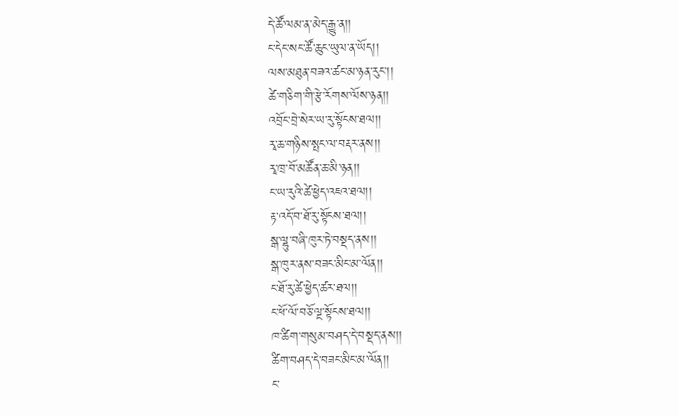དེ་ཚོ་ལམ་ན་མེད་རྒྱུ་ན།།
ང་དེང་སང་ཚོ་ཆུང་ཡུལ་ན་ཡོད།།
ལས་མཐུན་བཟའ་ཚང་མ་ཉན་རུང་།།
ཚེ་གཅིག་གི་རྩེ་རོགས་ལོས་ཉན།།
འབྲོང་བྲེ་སེར་ཡ་རུ་སྟོངས་ཐལ།།
རྭ་ཆ་གཉིས་སྤང་ལ་བརྡར་ནས།།
རྭ་ཁྲ་བོ་མཚོན་ཆ་མི་ཉན།།
ང་ཡ་རུའི་ཚེ་ཕྱེད་འཇའ་ཐལ།།
རྟ་འདོ་བ་ཐོ་རུ་སྟོངས་ཐལ།།
སྒ་ལྷུ་བཞི་ཁུར་ཏེ་བསྡད་ནས།།
སྒ་ཁུར་ནས་བཟང་མིང་མ་ལོན།།
ང་ཐོ་རུ་ཚེ་ཕྱེད་ཚར་ཐལ།།
ང་ཕོ་ལོ་བཅོ་ལྔ་སྟོངས་ཐལ།།
ཁ་ཚིག་གསུམ་བཤད་དེ་བསྡད་ནས།།
ཚིག་བཤད་དེ་བཟང་མིང་མ་ལོན།།
ང་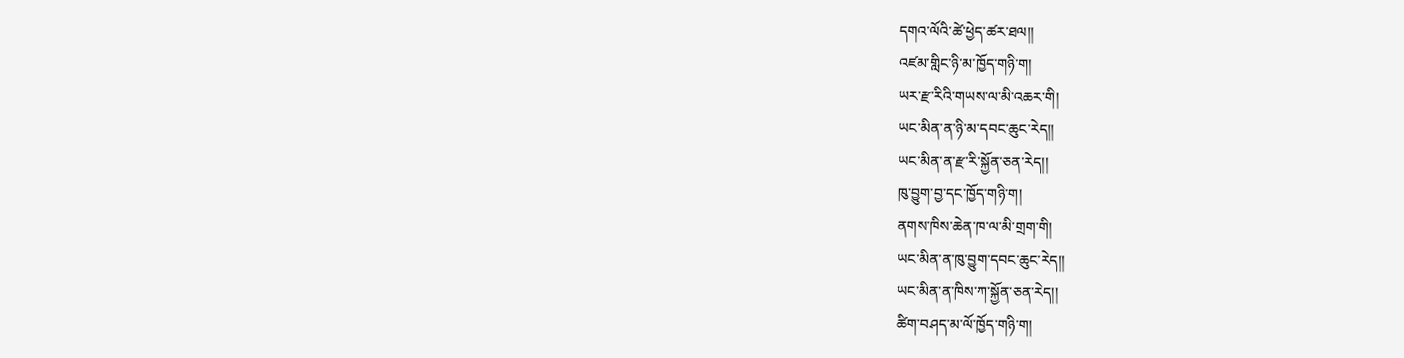དགའ་ལོའི་ཚེ་ཕྱེད་ཚར་ཐལ།།
འཛམ་གླིང་ཉི་མ་ཁྱོད་གཉི་ག།
ཡར་རྫ་རིའི་གཡས་ལ་མི་འཆར་གི།
ཡང་མིན་ན་ཉི་མ་དབང་ཆུང་རེད།།
ཡང་མིན་ན་རྫ་རི་སྐྱོན་ཅན་རེད།།
ཁུ་བྱུག་བྱ་དང་ཁྱོད་གཉི་ག།
ནགས་ཁིས་ཆེན་ཁ་ལ་མི་གྲག་གི།
ཡང་མིན་ན་ཁུ་བྱུག་དབང་ཆུང་རེད།།
ཡང་མིན་ན་ཁིས་ཀ་སྐྱོན་ཅན་རེད།།
ཚིག་བཤད་མ་ལོ་ཁྱོད་གཉི་ག།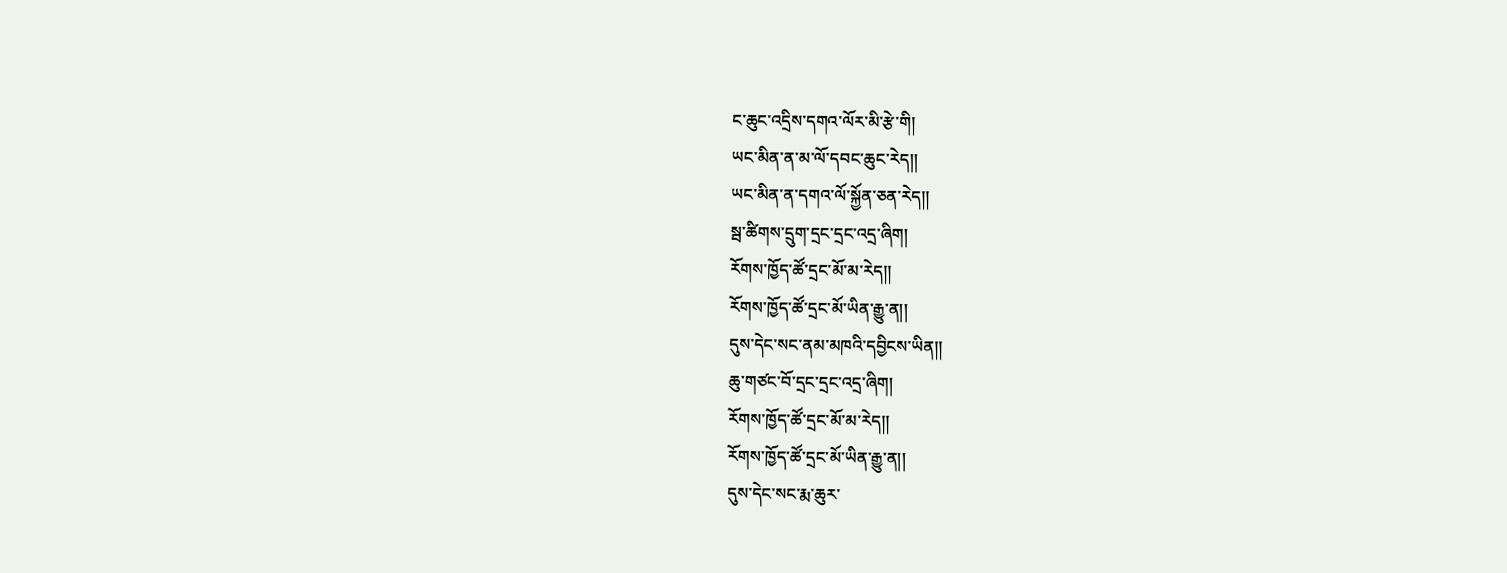ང་ཆུང་འདྲིས་དགའ་ལོར་མི་རྩེ་གི།
ཡང་མིན་ན་མ་ལོ་དབང་ཆུང་རེད།།
ཡང་མིན་ན་དགའ་ལོ་སྐྱོན་ཅན་རེད།།
སྦ་ཚིགས་དྲུག་དྲང་དྲང་འདྲ་ཞིག།
རོགས་ཁྱོད་ཚོ་དྲང་མོ་མ་རེད།།
རོགས་ཁྱོད་ཚོ་དྲང་མོ་ཡིན་རྒྱུ་ན།།
དུས་དེང་སང་ནམ་མཁའི་དབྱིངས་ཡིན།།
ཆུ་གཙང་བོ་དྲང་དྲང་འདྲ་ཞིག།
རོགས་ཁྱོད་ཚོ་དྲང་མོ་མ་རེད།།
རོགས་ཁྱོད་ཚོ་དྲང་མོ་ཡིན་རྒྱུ་ན།།
དུས་དེང་སང་རྨ་ཆུར་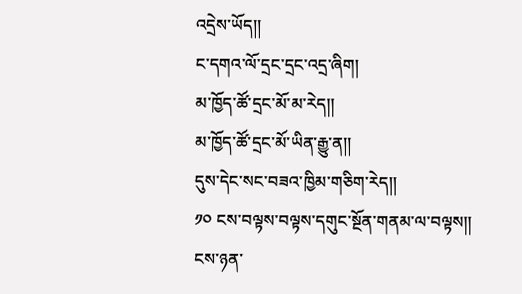འདྲེས་ཡོད།།
ང་དགའ་ལོ་དྲང་དྲང་འདྲ་ཞིག།
མ་ཁྱོད་ཚོ་དྲང་མོ་མ་རེད།།
མ་ཁྱོད་ཚོ་དྲང་མོ་ཡིན་རྒྱུ་ན།།
དུས་དེང་སང་བཟའ་ཁྱིམ་གཅིག་རེད།།
༡༠ ངས་བལྟས་བལྟས་དགུང་སྔོན་གནམ་ལ་བལྟས།།
ངས་ཉན་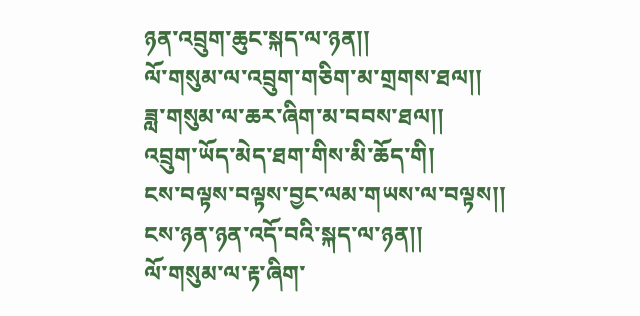ཉན་འབྲུག་ཆུང་སྐད་ལ་ཉན།།
ལོ་གསུམ་ལ་འབྲུག་གཅིག་མ་གྲགས་ཐལ།།
ཟླ་གསུམ་ལ་ཆར་ཞིག་མ་བབས་ཐལ།།
འབྲུག་ཡོད་མེད་ཐག་གིས་མི་ཆོད་གི།
ངས་བལྟས་བལྟས་བྱང་ལམ་གཡས་ལ་བལྟས།།
ངས་ཉན་ཉན་འདོ་བའི་སྐད་ལ་ཉན།།
ལོ་གསུམ་ལ་རྟ་ཞིག་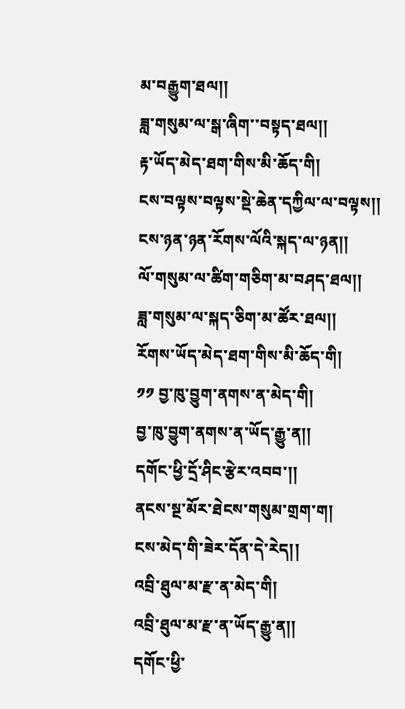མ་བརྒྱུག་ཐལ།།
ཟླ་གསུམ་ལ་སྒ་ཞིག་་བསྟད་ཐལ།།
རྟ་ཡོད་མེད་ཐག་གིས་མི་ཆོད་གི།
ངས་བལྟས་བལྟས་སྡེ་ཆེན་དཀྱིལ་ལ་བལྟས།།
ངས་ཉན་ཉན་རོགས་ལོའི་སྐད་ལ་ཉན།།
ལོ་གསུམ་ལ་ཚིག་གཅིག་མ་བཤད་ཐལ།།
ཟླ་གསུམ་ལ་སྐད་ཅིག་མ་ཚོར་ཐལ།།
རོགས་ཡོད་མེད་ཐག་གིས་མི་ཆོད་གི།
༡༡ བྱ་ཁུ་བྱུག་ནགས་ན་མེད་གི།
བྱ་ཁུ་བྱུག་ནགས་ན་ཡོད་རྒྱུ་ན།།
དགོང་ཕྱི་དྲོ་ཤིང་རྩེར་འབབ་།།
ནངས་སྔ་མོར་ཐེངས་གསུམ་གྲག་ག།
ངས་མེད་གི་ཟེར་དོན་དེ་རེད།།
འབྲི་ཐུལ་མ་རྫ་ན་མེད་གི།
འབྲི་ཐུལ་མ་རྫ་ན་ཡོད་རྒྱུ་ན།།
དགོང་ཕྱི་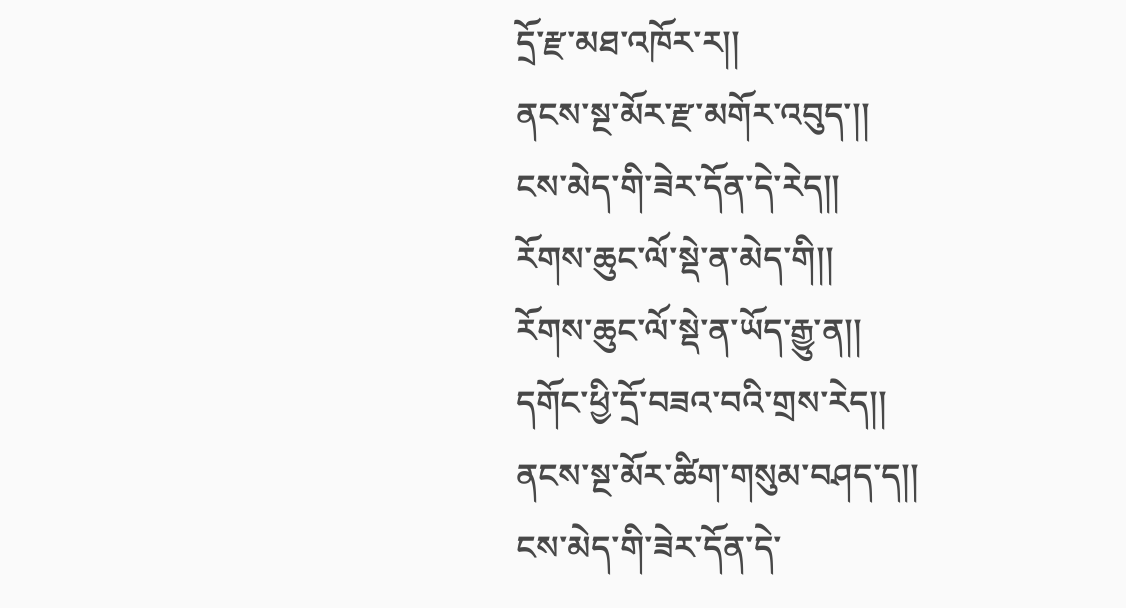དྲོ་རྫ་མཐ་འཁོར་ར།།
ནངས་སྔ་མོར་རྫ་མགོར་འབུད་།།
ངས་མེད་གི་ཟེར་དོན་དེ་རེད།།
རོགས་ཆུང་ལོ་སྡེ་ན་མེད་གི།།
རོགས་ཆུང་ལོ་སྡེ་ན་ཡོད་རྒྱུ་ན།།
དགོང་ཕྱི་དྲོ་བཟའ་བའི་གྲས་རེད།།
ནངས་སྔ་མོར་ཚིག་གསུམ་བཤད་ད།།
ངས་མེད་གི་ཟེར་དོན་དེ་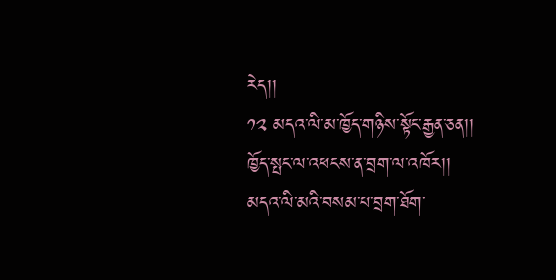རེད།།
༡༢ མདའ་ལི་མ་ཁྱོད་གཉིས་སྟོང་རྒྱན་ཅན།།
ཁྱོད་སྤང་ལ་འཕངས་ན་བྲག་ལ་འཁོར།།
མདའ་ལི་མའི་བསམ་པ་བྲག་ཐོག་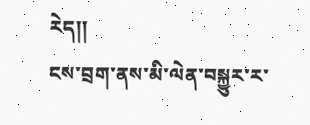རེད།།
ངས་བྲག་ནས་མི་ལེན་བསྐྱུར་ར་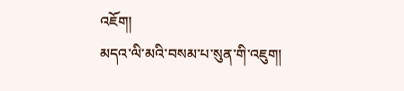འཇོག།
མདའ་ལི་མའི་བསམ་པ་སུན་གི་འཇུག།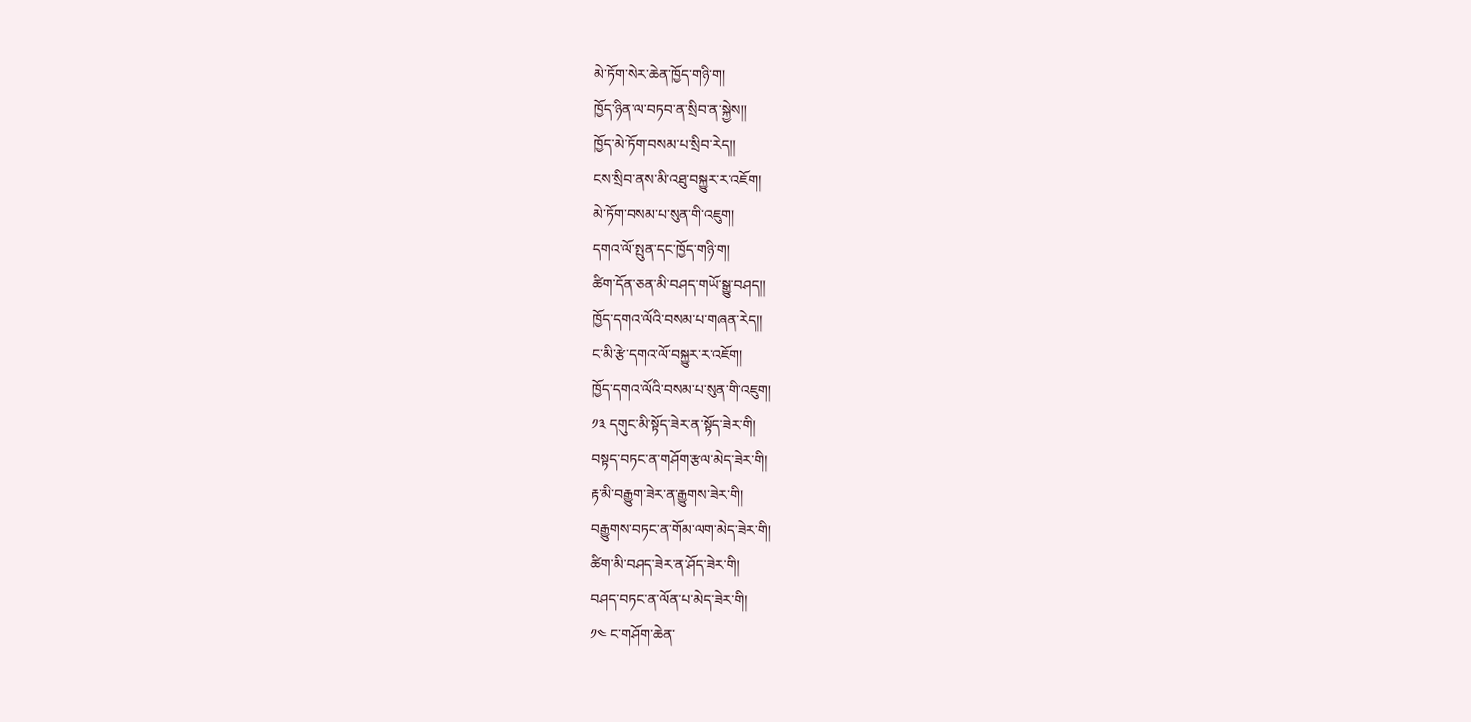མེ་ཏོག་སེར་ཆེན་ཁྱོད་གཉི་ག།
ཁྱོད་ཉིན་ལ་བཏབ་ན་སྲིབ་ན་སྐྱེས།།
ཁྱོད་མེ་ཏོག་བསམ་པ་སྲིབ་རེད།།
ངས་སྲིབ་ནས་མི་འཐུ་བསྐྱུར་ར་འཇོག།
མེ་ཏོག་བསམ་པ་སུན་གི་འཇུག།
དགའ་ལོ་སྤུན་དང་ཁྱོད་གཉི་ག།
ཚིག་དོན་ཅན་མི་བཤད་གཡོ་སྒྱུ་བཤད།།
ཁྱོད་དགའ་ལོའི་བསམ་པ་གཞན་རེད།།
ང་མི་རྩེ་དགའ་ལོ་བསྐྱུར་ར་འཇོག།
ཁྱོད་དགའ་ལོའི་བསམ་པ་སུན་གི་འཇུག།
༡༣ དགུང་མི་སྟོད་ཟེར་ན་སྟོད་ཟེར་གི།
བསྟད་བཏང་ན་གཤོག་རྩལ་མེད་ཟེར་གི།
རྟ་མི་བརྒྱུག་ཟེར་ན་རྒྱུགས་ཟེར་གི།
བརྒྱུགས་བཏང་ན་གོམ་ལག་མེད་ཟེར་གི།
ཚིག་མི་བཤད་ཟེར་ན་ཤོད་ཟེར་གི།
བཤད་བཏང་ན་ལོན་པ་མེད་ཟེར་གི།
༡༤ ང་གཤོག་ཆེན་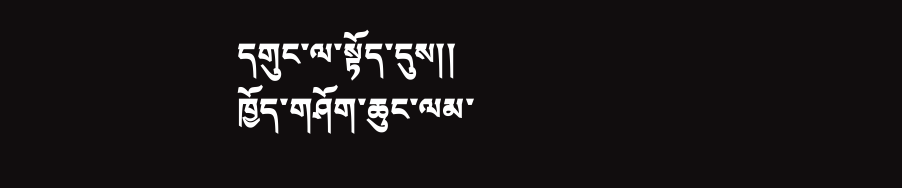དགུང་ལ་སྟོད་དུས།།
ཁྱོད་གཤོག་ཆུང་ལམ་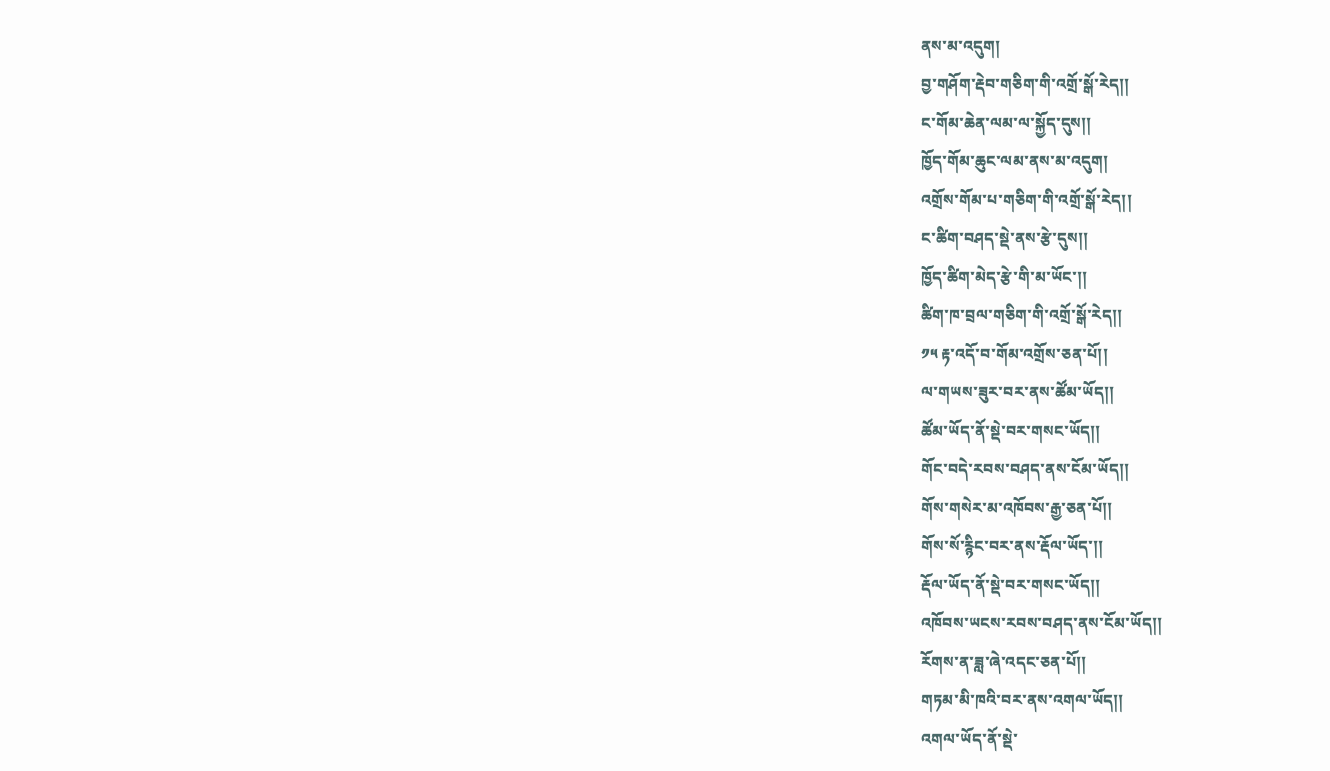ནས་མ་འདུག།
བྱ་གཤོག་རྡེབ་གཅིག་གི་འགྲོ་སྒོ་རེད།།
ང་གོམ་ཆེན་ལམ་ལ་སྐྱོད་དུས།།
ཁྱོད་གོམ་ཆུང་ལམ་ནས་མ་འདུག།
འགྲོས་གོམ་པ་གཅིག་གི་འགྲོ་སྒོ་རེད།།
ང་ཚིག་བཤད་སྡེ་ནས་རྩེ་དུས།།
ཁྱོད་ཚིག་མེད་རྩེ་གི་མ་ཡོང་།།
ཚིག་ཁ་བྲལ་གཅིག་གི་འགྲོ་སྒོ་རེད།།
༡༥ རྟ་འདོ་བ་གོམ་འགྲོས་ཅན་པོ།།
ལ་གཡས་ཟུར་བར་ནས་ཚོམ་ཡོད།།
ཚོམ་ཡོད་ནོ་སྡེ་བར་གསང་ཡོད།།
གོང་བདེ་རབས་བཤད་ནས་ངོམ་ཡོད།།
གོས་གསེར་མ་འཁོབས་རྒྱ་ཅན་པོ།།
གོས་སོ་རྙིང་བར་ནས་རྡོལ་ཡོད་།།
རྡོལ་ཡོད་ནོ་སྡེ་བར་གསང་ཡོད།།
འཁོབས་ཡངས་རབས་བཤད་ནས་ངོམ་ཡོད།།
རོགས་ན་ཟླ་ཞེ་འདང་ཅན་པོ།།
གཏམ་མི་ཁའི་བར་ནས་འགལ་ཡོད།།
འགལ་ཡོད་ནོ་སྡེ་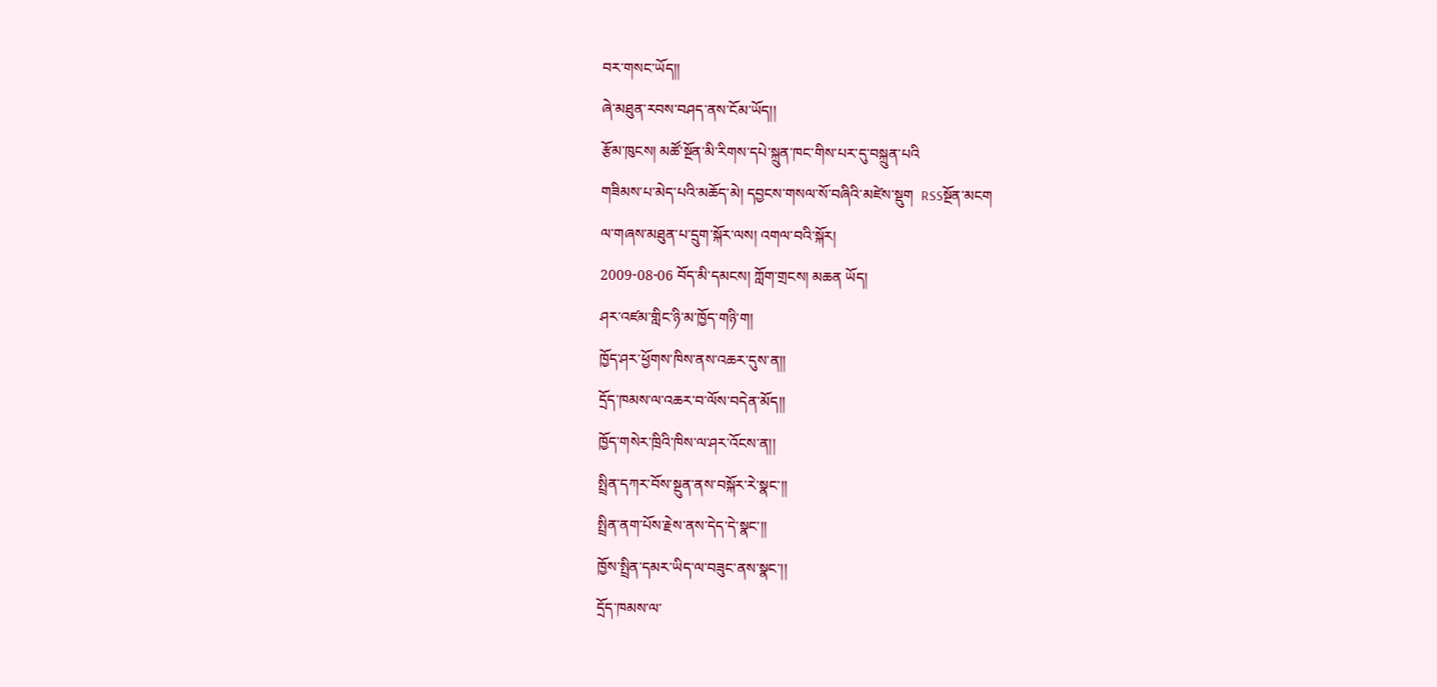བར་གསང་ཡོད།།
ཞེ་མཐུན་རབས་བཤད་ནས་ངོམ་ཡོད།།
རྩོམ་ཁུངས། མཚོ་སྔོན་མི་རིགས་དཔེ་སྐྲུན་ཁང་གིས་པར་དུ་བསྐྲུན་པའི
གཟིམས་པ་མེད་པའི་མཆོད་མེ། དབྱངས་གསལ་སོ་བཞིའི་མཛེས་སྡུག  RSSསྔོན་མངག
ལ་གཞས་མཐུན་པ་དྲུག་སྐོར་ལས། འགལ་བའི་སྐོར།
2009-08-06 བོད་མི་དམངས། ཀློག་གྲངས། མཆན ཡོད།
ཤར་འཛམ་གླིང་ཉི་མ་ཁྱོད་གཉི་ག།
ཁྱོད་ཤར་ཕྱོགས་ཁིས་ནས་འཆར་དུས་ན།།
དྲོད་ཁམས་ལ་འཆར་བ་ལོས་བདེན་མོད།།
ཁྱོད་གསེར་ཁྲིའི་ཁིས་ལ་ཤར་འོངས་ན།།
སྤྲིན་དཀར་བོས་སྔུན་ནས་བསྐོར་རེ་སྣང་།།
སྤྲིན་ནག་པོས་རྗེས་ནས་དེད་དེ་སྣང་།།
ཁྱོས་སྤྲིན་དམར་ཡིད་ལ་བཟུང་ནས་སྣང་།།
དྲོད་ཁམས་ལ་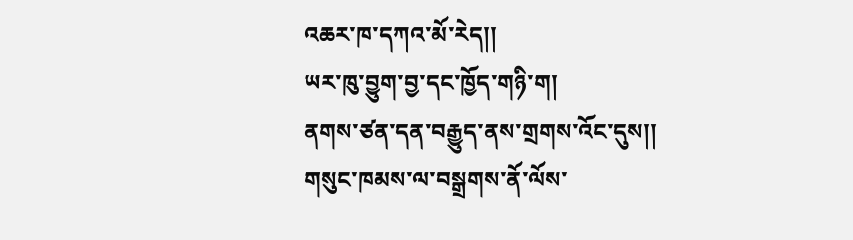འཆར་ཁ་དཀའ་མོ་རེད།།
ཡར་ཁུ་བྱུག་བྱ་དང་ཁྱོད་གཉི་ག།
ནགས་ཙན་དན་བརྒྱུད་ནས་གྲགས་འོང་དུས།།
གསུང་ཁམས་ལ་བསྒྲགས་ནོ་ལོས་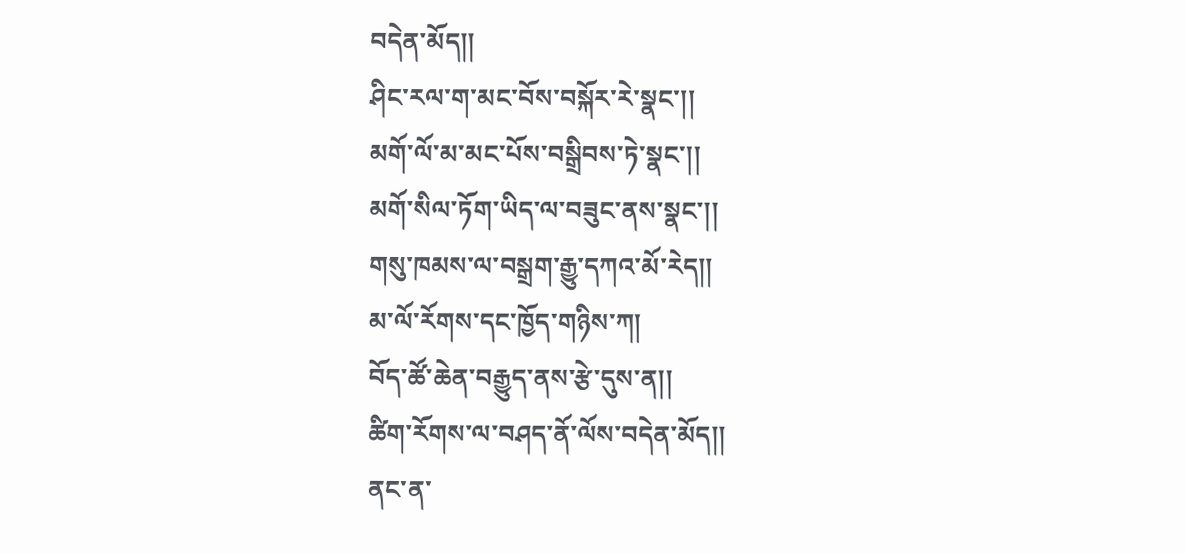བདེན་མོད།།
ཤིང་རལ་ག་མང་བོས་བསྐོར་རེ་སྣང་།།
མགོ་ལོ་མ་མང་པོས་བསྒྲིབས་ཏེ་སྣང་།།
མགོ་སིལ་ཏོག་ཡིད་ལ་བཟུང་ནས་སྣང་།།
གསུ་ཁམས་ལ་བསྒྲག་རྒྱུ་དཀའ་མོ་རེད།།
མ་ལོ་རོགས་དང་ཁྱོད་གཉིས་ཀ།
བོད་ཚོ་ཆེན་བརྒྱུད་ནས་རྩེ་དུས་ན།།
ཚིག་རོགས་ལ་བཤད་ནོ་ལོས་བདེན་མོད།།
ནང་ན་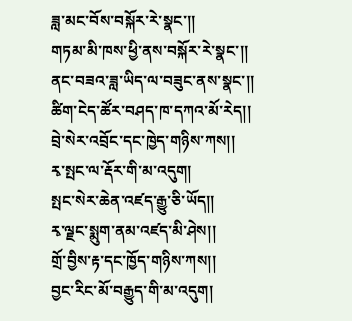ཟླ་མང་བོས་བསྐོར་རེ་སྣང་།།
གཏམ་མི་ཁས་ཕྱི་ནས་བསྐོར་རེ་སྣང་།།
ནང་བཟའ་ཟླ་ཡིད་ལ་བཟུང་ནས་སྣང་།།
ཚིག་ངེད་ཚོར་བཤད་ཁ་དཀའ་མོ་རེད།།
བྲེ་སེར་འབྲོང་དང་ཁྱེད་གཉིས་ཀས།།
རྭ་སྤང་ལ་རྡོར་གི་མ་འདུག།
སྤང་སེར་ཆེན་འཛད་རྒྱུ་ཅི་ཡོད།།
རྭ་ལྗང་སྨུག་ནམ་འཛད་མི་ཤེས།།
གྲོ་བྱིས་རྟ་དང་ཁྱོད་གཉིས་ཀས།།
བྱང་རིང་མོ་བརྒྱུད་གི་མ་འདུག།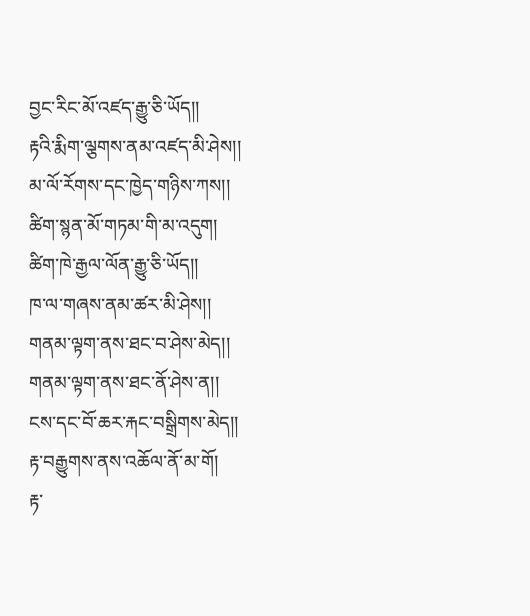བྱང་རིང་མོ་འཛད་རྒྱུ་ཅི་ཡོད།།
རྟའི་རྨིག་ལྕགས་ནམ་འཛད་མི་ཤེས།།
མ་ལོ་རོགས་དང་ཁྱེད་གཉིས་ཀས།།
ཚིག་སྙན་མོ་གཏམ་གི་མ་འདུག།
ཚིག་ཁེ་རྒྱལ་ལོན་རྒྱུ་ཅི་ཡོད།།
ཁ་ལ་གཞས་ནམ་ཚར་མི་ཤེས།།
གནམ་ལྟག་ནས་ཐང་བ་ཤེས་མེད།།
གནམ་ལྟག་ནས་ཐང་ནོ་ཤེས་ན།།
ངས་དང་བོ་ཆར་རྐང་བསྒྲིགས་མེད།།
རྟ་བརྒྱུགས་ནས་འཆོལ་ནོ་མ་གོ།
རྟ་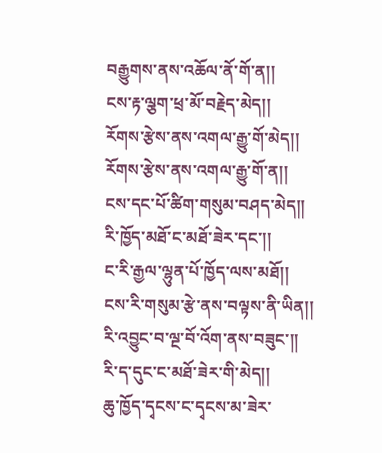བརྒྱུགས་ནས་འཆོལ་ནོ་གོ་ན།།
ངས་རྟ་ལྕག་ཕྲ་མོ་བརྗེད་མེད།།
རོགས་རྩེས་ནས་འགལ་རྒྱུ་གོ་མེད།།
རོགས་རྩེས་ནས་འགལ་རྒྱུ་གོ་ན།།
ངས་དང་པོ་ཚིག་གསུམ་བཤད་མེད།།
རི་ཁྱོད་མཐོ་ང་མཐོ་ཟེར་དང་།།
ང་རི་རྒྱལ་ལྷུན་པོ་ཁྱོད་ལས་མཐོ།།
ངས་རི་གསུམ་རྩེ་ནས་བལྟས་ནི་ཡིན།།
རི་འབྱུང་བ་ལྔ་བོ་འོག་ནས་བཟུང་།།
རི་ད་དུང་ང་མཐོ་ཟེར་གི་མེད།།
ཆུ་ཁྱོད་དྭངས་ང་དྭངས་མ་ཟེར་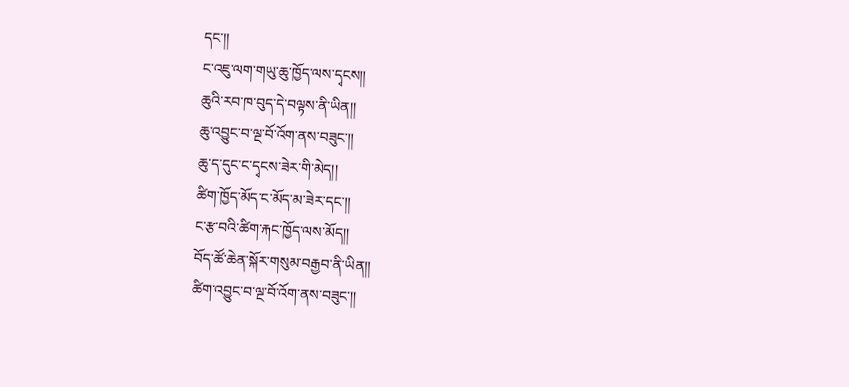དང་།།
ང་འཇུ་ལག་གཡུ་ཆུ་ཁྱོད་ལས་དྭངས།།
ཆུའི་རབ་ཁ་བུད་དེ་བལྟས་ནི་ཡིན།།
ཆུ་འབྱུང་བ་ལྔ་བོ་འོག་ནས་བཟུང་།།
ཆུ་ད་དུང་ང་དྭངས་ཟེར་གི་མེད།།
ཚིག་ཁྱོད་མོད་ང་མོད་མ་ཟེར་དང་།།
ང་རྩ་བའི་ཚིག་རྐང་ཁྱོད་ལས་མོད།།
བོད་ཚོ་ཆེན་སྐོར་གསུམ་བརྒྱབ་ནི་ཡིན།།
ཚིག་འབྱུང་བ་ལྔ་བོ་འོག་ནས་བཟུང་།།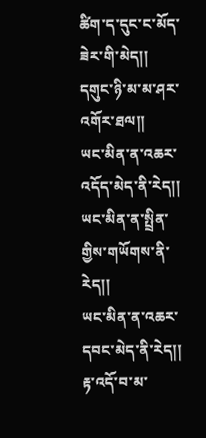ཚིག་ད་དུང་ང་མོད་ཟེར་གི་མེད།།
དགུང་ཉི་མ་མ་ཤར་འགོར་ཐལ།།
ཡང་མིན་ན་འཆར་འདོད་མེད་ནི་རེད།།
ཡང་མིན་ན་སྤྲིན་གྱིས་གཡོགས་ནི་རེད།།
ཡང་མིན་ན་འཆར་དབང་མེད་ནི་རེད།།
རྟ་འདོ་བ་མ་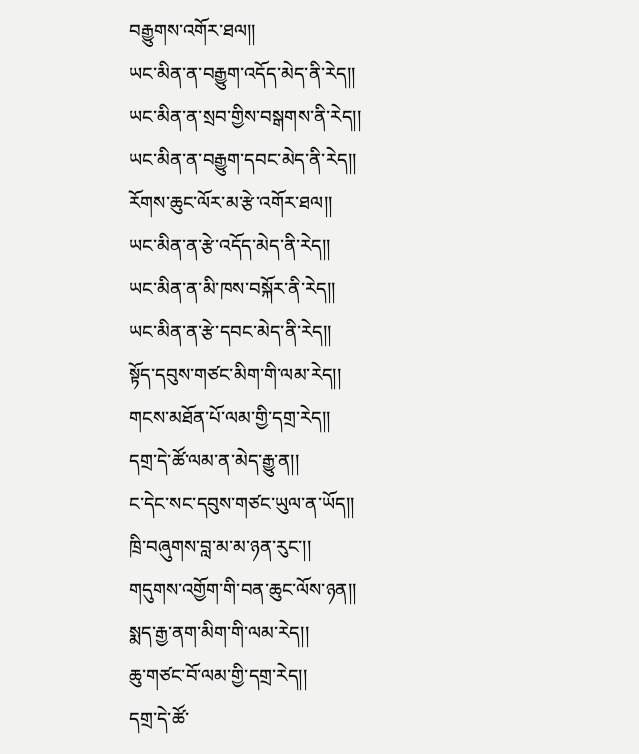བརྒྱུགས་འགོར་ཐལ།།
ཡང་མིན་ན་བརྒྱུག་འདོད་མེད་ནི་རེད།།
ཡང་མིན་ན་སྲབ་གྱིས་བསྒགས་ནི་རེད།།
ཡང་མིན་ན་བརྒྱུག་དབང་མེད་ནི་རེད།།
རོགས་ཆུང་ལོར་མ་རྩེ་འགོར་ཐལ།།
ཡང་མིན་ན་རྩེ་འདོད་མེད་ནི་རེད།།
ཡང་མིན་ན་མི་ཁས་བསྐོར་ནི་རེད།།
ཡང་མིན་ན་རྩེ་དབང་མེད་ནི་རེད།།
སྟོད་དབུས་གཙང་མིག་གི་ལམ་རེད།།
གངས་མཐོན་པོ་ལམ་གྱི་དགྲ་རེད།།
དགྲ་དེ་ཚོ་ལམ་ན་མེད་རྒྱུ་ན།།
ང་དེང་སང་དབུས་གཙང་ཡུལ་ན་ཡོད།།
ཁྲི་བཞུགས་བླ་མ་མ་ཉན་རུང་།།
གདུགས་འགྱོག་གི་བན་ཆུང་ལོས་ཉན།།
སྨད་རྒྱ་ནག་མིག་གི་ལམ་རེད།།
ཆུ་གཙང་བོ་ལམ་གྱི་དགྲ་རེད།།
དགྲ་དེ་ཚོ་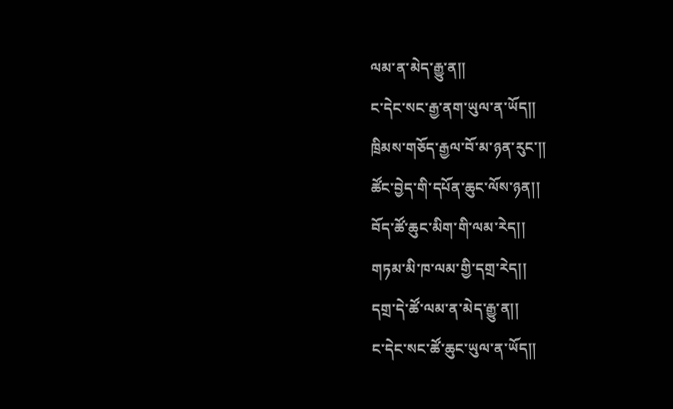ལམ་ན་མེད་རྒྱུ་ན།།
ང་དེང་སང་རྒྱ་ནག་ཡུལ་ན་ཡོད།།
ཁྲིམས་གཅོད་རྒྱལ་བོ་མ་ཉན་རུང་།།
ཚོང་བྱེད་གི་དཔོན་ཆུང་ལོས་ཉན།།
བོད་ཚོ་ཆུང་མིག་གི་ལམ་རེད།།
གཏམ་མི་ཁ་ལམ་གྱི་དགྲ་རེད།།
དགྲ་དེ་ཚོ་ལམ་ན་མེད་རྒྱུ་ན།།
ང་དེང་སང་ཚོ་ཆུང་ཡུལ་ན་ཡོད།།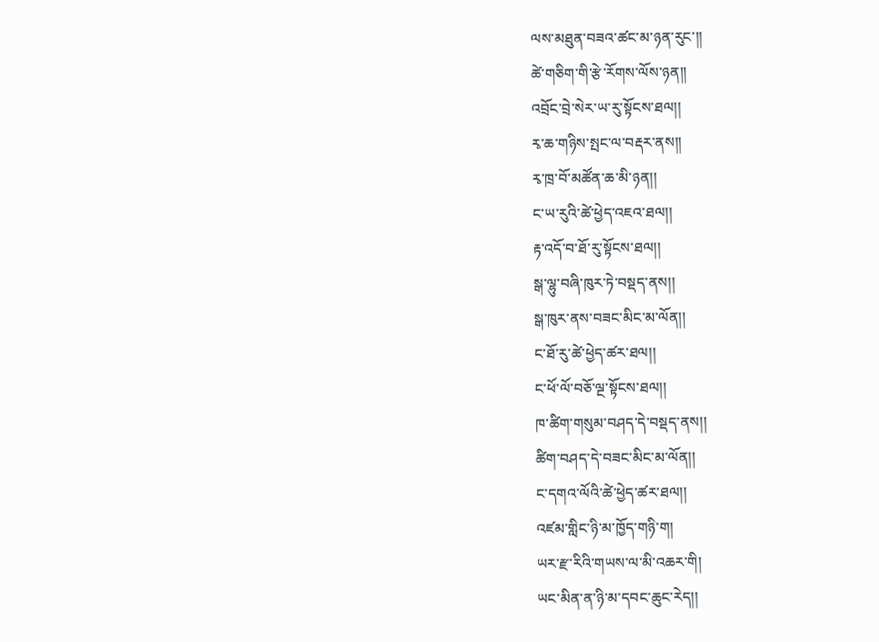ལས་མཐུན་བཟའ་ཚང་མ་ཉན་རུང་།།
ཚེ་གཅིག་གི་རྩེ་རོགས་ལོས་ཉན།།
འབྲོང་བྲེ་སེར་ཡ་རུ་སྟོངས་ཐལ།།
རྭ་ཆ་གཉིས་སྤང་ལ་བརྡར་ནས།།
རྭ་ཁྲ་བོ་མཚོན་ཆ་མི་ཉན།།
ང་ཡ་རུའི་ཚེ་ཕྱེད་འཇའ་ཐལ།།
རྟ་འདོ་བ་ཐོ་རུ་སྟོངས་ཐལ།།
སྒ་ལྷུ་བཞི་ཁུར་ཏེ་བསྡད་ནས།།
སྒ་ཁུར་ནས་བཟང་མིང་མ་ལོན།།
ང་ཐོ་རུ་ཚེ་ཕྱེད་ཚར་ཐལ།།
ང་ཕོ་ལོ་བཅོ་ལྔ་སྟོངས་ཐལ།།
ཁ་ཚིག་གསུམ་བཤད་དེ་བསྡད་ནས།།
ཚིག་བཤད་དེ་བཟང་མིང་མ་ལོན།།
ང་དགའ་ལོའི་ཚེ་ཕྱེད་ཚར་ཐལ།།
འཛམ་གླིང་ཉི་མ་ཁྱོད་གཉི་ག།
ཡར་རྫ་རིའི་གཡས་ལ་མི་འཆར་གི།
ཡང་མིན་ན་ཉི་མ་དབང་ཆུང་རེད།།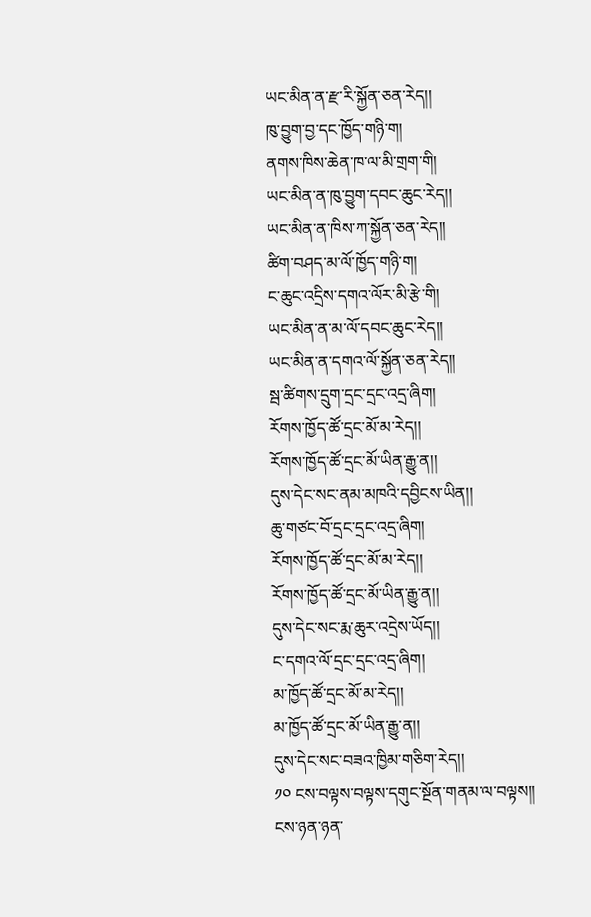ཡང་མིན་ན་རྫ་རི་སྐྱོན་ཅན་རེད།།
ཁུ་བྱུག་བྱ་དང་ཁྱོད་གཉི་ག།
ནགས་ཁིས་ཆེན་ཁ་ལ་མི་གྲག་གི།
ཡང་མིན་ན་ཁུ་བྱུག་དབང་ཆུང་རེད།།
ཡང་མིན་ན་ཁིས་ཀ་སྐྱོན་ཅན་རེད།།
ཚིག་བཤད་མ་ལོ་ཁྱོད་གཉི་ག།
ང་ཆུང་འདྲིས་དགའ་ལོར་མི་རྩེ་གི།
ཡང་མིན་ན་མ་ལོ་དབང་ཆུང་རེད།།
ཡང་མིན་ན་དགའ་ལོ་སྐྱོན་ཅན་རེད།།
སྦ་ཚིགས་དྲུག་དྲང་དྲང་འདྲ་ཞིག།
རོགས་ཁྱོད་ཚོ་དྲང་མོ་མ་རེད།།
རོགས་ཁྱོད་ཚོ་དྲང་མོ་ཡིན་རྒྱུ་ན།།
དུས་དེང་སང་ནམ་མཁའི་དབྱིངས་ཡིན།།
ཆུ་གཙང་བོ་དྲང་དྲང་འདྲ་ཞིག།
རོགས་ཁྱོད་ཚོ་དྲང་མོ་མ་རེད།།
རོགས་ཁྱོད་ཚོ་དྲང་མོ་ཡིན་རྒྱུ་ན།།
དུས་དེང་སང་རྨ་ཆུར་འདྲེས་ཡོད།།
ང་དགའ་ལོ་དྲང་དྲང་འདྲ་ཞིག།
མ་ཁྱོད་ཚོ་དྲང་མོ་མ་རེད།།
མ་ཁྱོད་ཚོ་དྲང་མོ་ཡིན་རྒྱུ་ན།།
དུས་དེང་སང་བཟའ་ཁྱིམ་གཅིག་རེད།།
༡༠ ངས་བལྟས་བལྟས་དགུང་སྔོན་གནམ་ལ་བལྟས།།
ངས་ཉན་ཉན་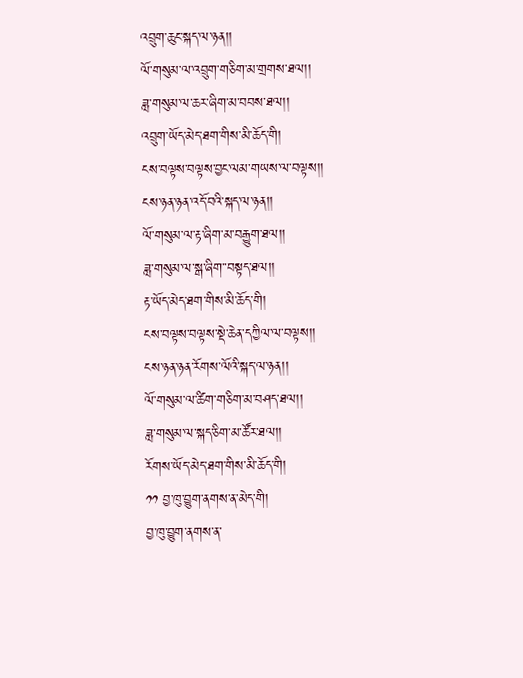འབྲུག་ཆུང་སྐད་ལ་ཉན།།
ལོ་གསུམ་ལ་འབྲུག་གཅིག་མ་གྲགས་ཐལ།།
ཟླ་གསུམ་ལ་ཆར་ཞིག་མ་བབས་ཐལ།།
འབྲུག་ཡོད་མེད་ཐག་གིས་མི་ཆོད་གི།
ངས་བལྟས་བལྟས་བྱང་ལམ་གཡས་ལ་བལྟས།།
ངས་ཉན་ཉན་འདོ་བའི་སྐད་ལ་ཉན།།
ལོ་གསུམ་ལ་རྟ་ཞིག་མ་བརྒྱུག་ཐལ།།
ཟླ་གསུམ་ལ་སྒ་ཞིག་་བསྟད་ཐལ།།
རྟ་ཡོད་མེད་ཐག་གིས་མི་ཆོད་གི།
ངས་བལྟས་བལྟས་སྡེ་ཆེན་དཀྱིལ་ལ་བལྟས།།
ངས་ཉན་ཉན་རོགས་ལོའི་སྐད་ལ་ཉན།།
ལོ་གསུམ་ལ་ཚིག་གཅིག་མ་བཤད་ཐལ།།
ཟླ་གསུམ་ལ་སྐད་ཅིག་མ་ཚོར་ཐལ།།
རོགས་ཡོད་མེད་ཐག་གིས་མི་ཆོད་གི།
༡༡ བྱ་ཁུ་བྱུག་ནགས་ན་མེད་གི།
བྱ་ཁུ་བྱུག་ནགས་ན་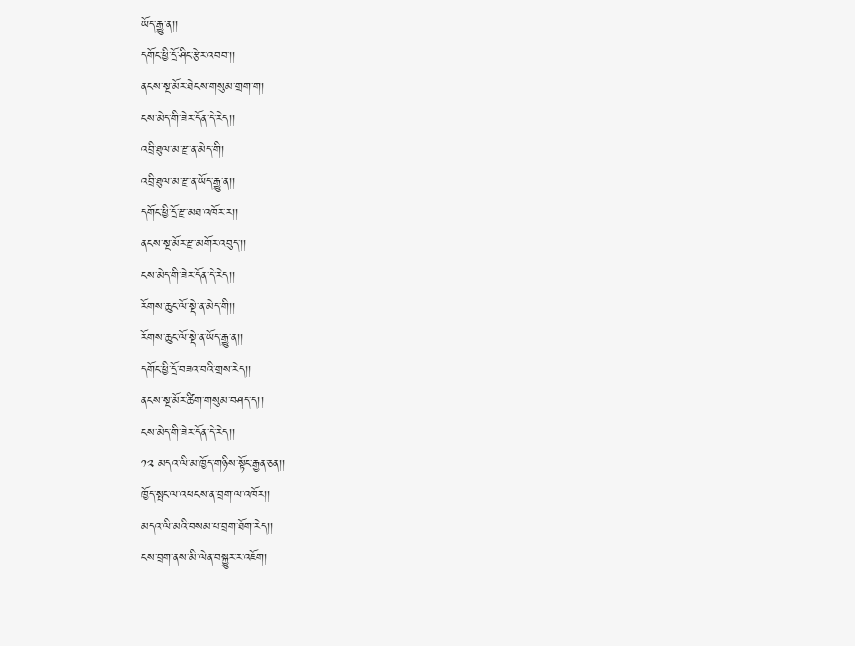ཡོད་རྒྱུ་ན།།
དགོང་ཕྱི་དྲོ་ཤིང་རྩེར་འབབ་།།
ནངས་སྔ་མོར་ཐེངས་གསུམ་གྲག་ག།
ངས་མེད་གི་ཟེར་དོན་དེ་རེད།།
འབྲི་ཐུལ་མ་རྫ་ན་མེད་གི།
འབྲི་ཐུལ་མ་རྫ་ན་ཡོད་རྒྱུ་ན།།
དགོང་ཕྱི་དྲོ་རྫ་མཐ་འཁོར་ར།།
ནངས་སྔ་མོར་རྫ་མགོར་འབུད་།།
ངས་མེད་གི་ཟེར་དོན་དེ་རེད།།
རོགས་ཆུང་ལོ་སྡེ་ན་མེད་གི།།
རོགས་ཆུང་ལོ་སྡེ་ན་ཡོད་རྒྱུ་ན།།
དགོང་ཕྱི་དྲོ་བཟའ་བའི་གྲས་རེད།།
ནངས་སྔ་མོར་ཚིག་གསུམ་བཤད་ད།།
ངས་མེད་གི་ཟེར་དོན་དེ་རེད།།
༡༢ མདའ་ལི་མ་ཁྱོད་གཉིས་སྟོང་རྒྱན་ཅན།།
ཁྱོད་སྤང་ལ་འཕངས་ན་བྲག་ལ་འཁོར།།
མདའ་ལི་མའི་བསམ་པ་བྲག་ཐོག་རེད།།
ངས་བྲག་ནས་མི་ལེན་བསྐྱུར་ར་འཇོག།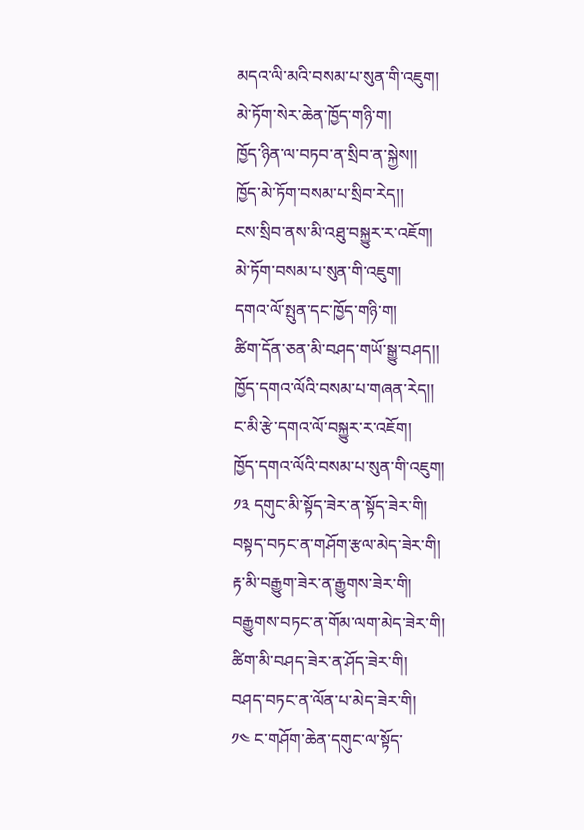མདའ་ལི་མའི་བསམ་པ་སུན་གི་འཇུག།
མེ་ཏོག་སེར་ཆེན་ཁྱོད་གཉི་ག།
ཁྱོད་ཉིན་ལ་བཏབ་ན་སྲིབ་ན་སྐྱེས།།
ཁྱོད་མེ་ཏོག་བསམ་པ་སྲིབ་རེད།།
ངས་སྲིབ་ནས་མི་འཐུ་བསྐྱུར་ར་འཇོག།
མེ་ཏོག་བསམ་པ་སུན་གི་འཇུག།
དགའ་ལོ་སྤུན་དང་ཁྱོད་གཉི་ག།
ཚིག་དོན་ཅན་མི་བཤད་གཡོ་སྒྱུ་བཤད།།
ཁྱོད་དགའ་ལོའི་བསམ་པ་གཞན་རེད།།
ང་མི་རྩེ་དགའ་ལོ་བསྐྱུར་ར་འཇོག།
ཁྱོད་དགའ་ལོའི་བསམ་པ་སུན་གི་འཇུག།
༡༣ དགུང་མི་སྟོད་ཟེར་ན་སྟོད་ཟེར་གི།
བསྟད་བཏང་ན་གཤོག་རྩལ་མེད་ཟེར་གི།
རྟ་མི་བརྒྱུག་ཟེར་ན་རྒྱུགས་ཟེར་གི།
བརྒྱུགས་བཏང་ན་གོམ་ལག་མེད་ཟེར་གི།
ཚིག་མི་བཤད་ཟེར་ན་ཤོད་ཟེར་གི།
བཤད་བཏང་ན་ལོན་པ་མེད་ཟེར་གི།
༡༤ ང་གཤོག་ཆེན་དགུང་ལ་སྟོད་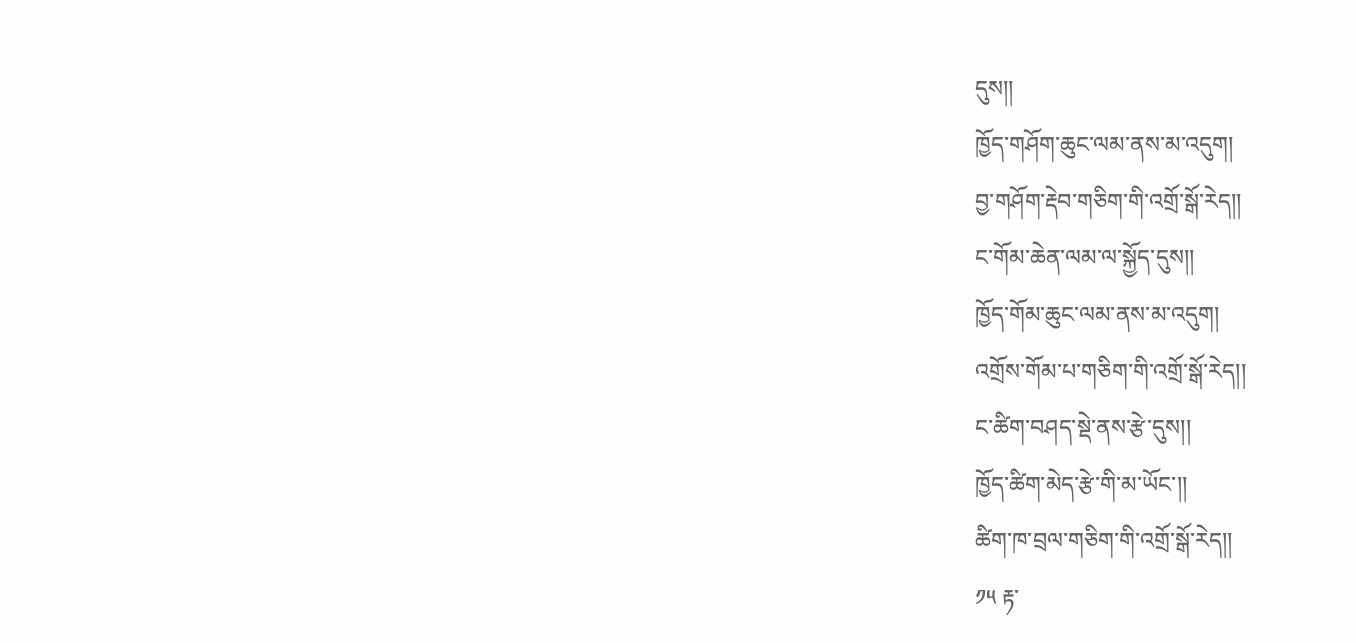དུས།།
ཁྱོད་གཤོག་ཆུང་ལམ་ནས་མ་འདུག།
བྱ་གཤོག་རྡེབ་གཅིག་གི་འགྲོ་སྒོ་རེད།།
ང་གོམ་ཆེན་ལམ་ལ་སྐྱོད་དུས།།
ཁྱོད་གོམ་ཆུང་ལམ་ནས་མ་འདུག།
འགྲོས་གོམ་པ་གཅིག་གི་འགྲོ་སྒོ་རེད།།
ང་ཚིག་བཤད་སྡེ་ནས་རྩེ་དུས།།
ཁྱོད་ཚིག་མེད་རྩེ་གི་མ་ཡོང་།།
ཚིག་ཁ་བྲལ་གཅིག་གི་འགྲོ་སྒོ་རེད།།
༡༥ རྟ་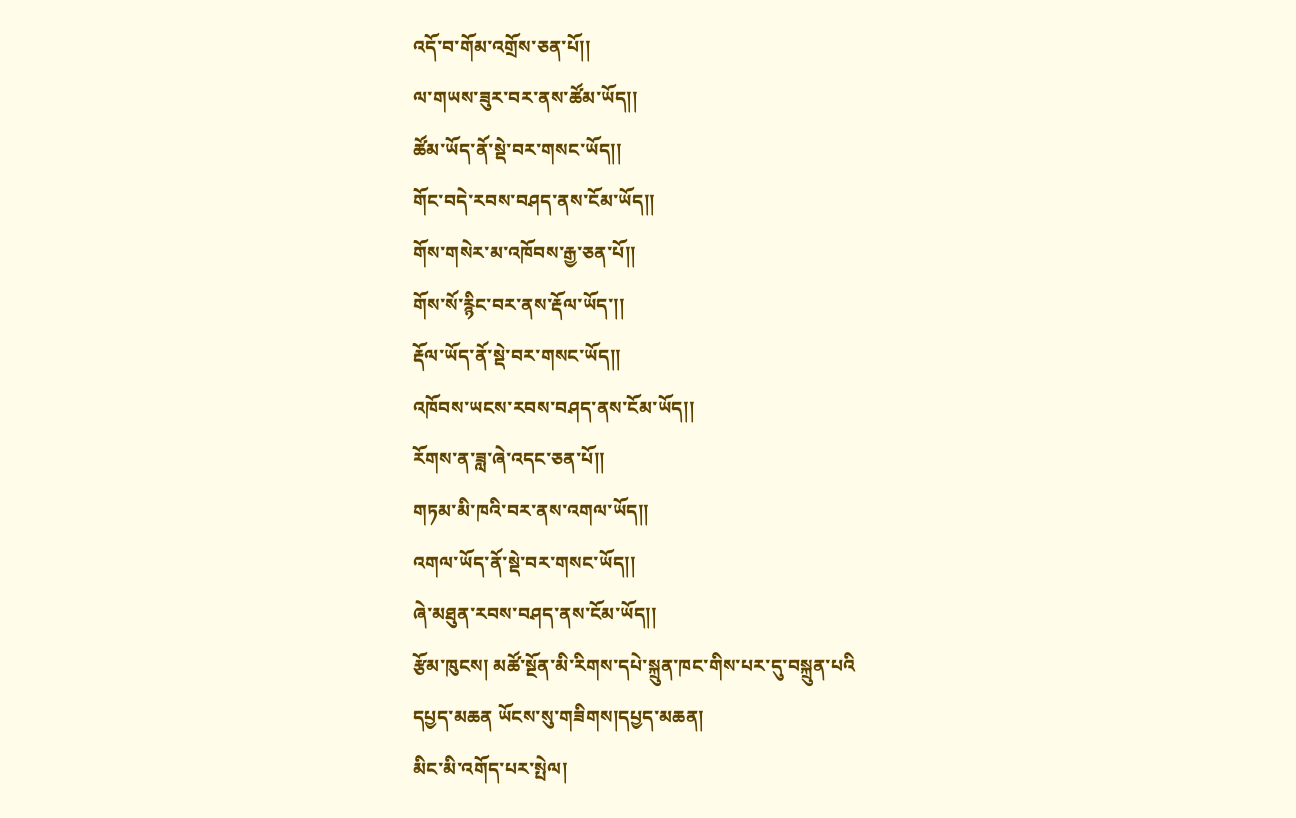འདོ་བ་གོམ་འགྲོས་ཅན་པོ།།
ལ་གཡས་ཟུར་བར་ནས་ཚོམ་ཡོད།།
ཚོམ་ཡོད་ནོ་སྡེ་བར་གསང་ཡོད།།
གོང་བདེ་རབས་བཤད་ནས་ངོམ་ཡོད།།
གོས་གསེར་མ་འཁོབས་རྒྱ་ཅན་པོ།།
གོས་སོ་རྙིང་བར་ནས་རྡོལ་ཡོད་།།
རྡོལ་ཡོད་ནོ་སྡེ་བར་གསང་ཡོད།།
འཁོབས་ཡངས་རབས་བཤད་ནས་ངོམ་ཡོད།།
རོགས་ན་ཟླ་ཞེ་འདང་ཅན་པོ།།
གཏམ་མི་ཁའི་བར་ནས་འགལ་ཡོད།།
འགལ་ཡོད་ནོ་སྡེ་བར་གསང་ཡོད།།
ཞེ་མཐུན་རབས་བཤད་ནས་ངོམ་ཡོད།།
རྩོམ་ཁུངས། མཚོ་སྔོན་མི་རིགས་དཔེ་སྐྲུན་ཁང་གིས་པར་དུ་བསྐྲུན་པའི
དཔྱད་མཆན ཡོངས་སུ་གཟིགས།དཔྱད་མཆན།
མིང་མི་འགོད་པར་སྤེལ།